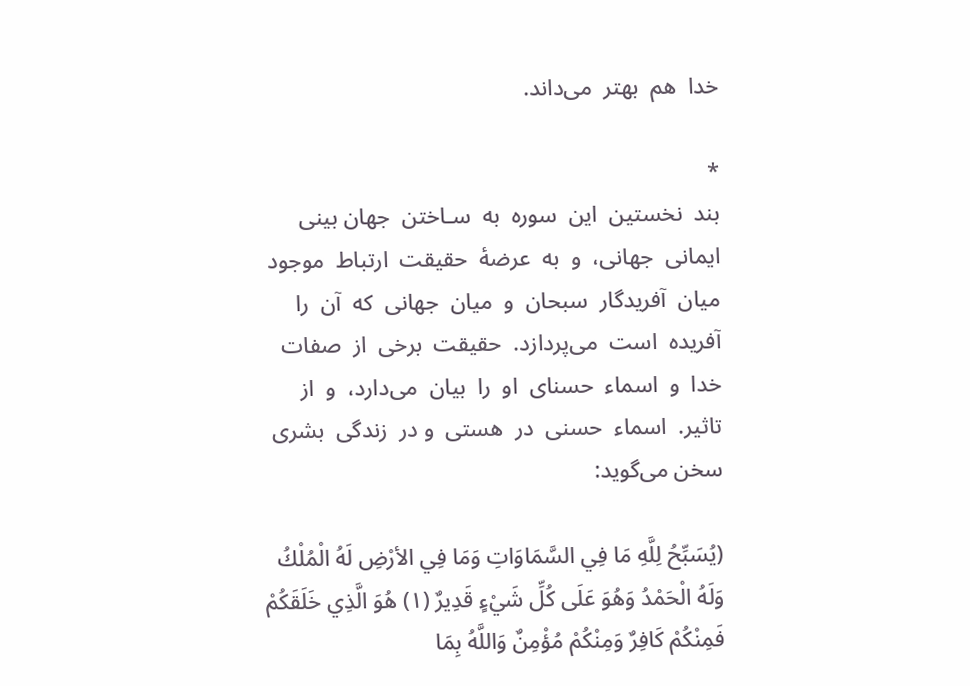خدا  هم  بهتر  می‌داند.

*
بند  نخستین  این  سوره  به  سـاختن  جهان ‌بینی  ایمانی  جهانی‌،  و  به  عرضۀ  حقیقت  ارتباط  موجود  میان  آفریدگار  سبحان  و  میان  جهانی  که  آن  را  آفریده  است  می‌پردازد.  حقیقت  برخی  از  صفات  خدا  و  اسماء  حسنای  او  را  بیان  می‌دارد،  و  از  تاثیر.  اسماء  حسنی  در  هستی  و در  زندگی  ‌بشری‌  سخن‌ می‌گوید:

(يُسَبِّحُ لِلَّهِ مَا فِي السَّمَاوَاتِ وَمَا فِي الأرْضِ لَهُ الْمُلْكُ وَلَهُ الْحَمْدُ وَهُوَ عَلَى كُلِّ شَيْءٍ قَدِيرٌ (١) هُوَ الَّذِي خَلَقَكُمْ فَمِنْكُمْ كَافِرٌ وَمِنْكُمْ مُؤْمِنٌ وَاللَّهُ بِمَا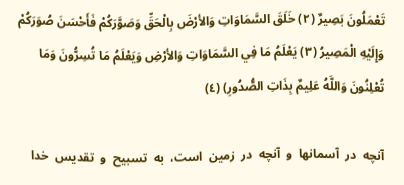تَعْمَلُونَ بَصِيرٌ (٢) خَلَقَ السَّمَاوَاتِ وَالأرْضَ بِالْحَقِّ وَصَوَّرَكُمْ فَأَحْسَنَ صُوَرَكُمْ وَإِلَيْهِ الْمَصِيرُ (٣) يَعْلَمُ مَا فِي السَّمَاوَاتِ وَالأرْضِ وَيَعْلَمُ مَا تُسِرُّونَ وَمَا تُعْلِنُونَ وَاللَّهُ عَلِيمٌ بِذَاتِ الصُّدُورِ) (٤)

آنچه  در  آسمانها  و  آنچه  در  زمین  است‌،  به  تسبیح  و  تقدیس  خدا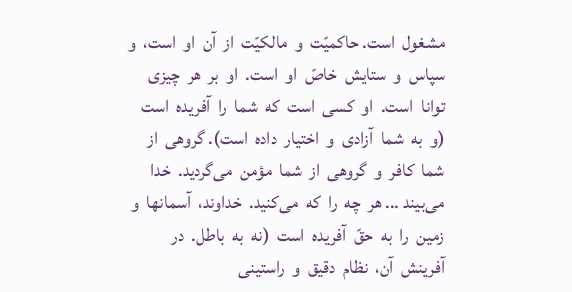مشغول  است‌. حاکمیّت  و  مالکیّت  از  آن  او  است‌،  و  سپاس  و  ستایش  خاصّ  او  است‌.  او  بر  هر  چیزی  توانا  است‌.  او  کسی  است  که  شما  را  آفریده  است  (و  به  شما  آزادی  و  اختیار  داده  است‌). گروهی  از  شما  کافر  و  گروهی  از  شما  مؤمن  می‌گردید.  خدا  می‌بیند ... هر  چه  را  که  می‌کنید.  خداوند،  آسمانها  و  زمین  را  به  حقّ  آفریده  است  (نه  به  باطل‌.  در  آفرینش  آن‌،  نظام  دقیق  و  راستینی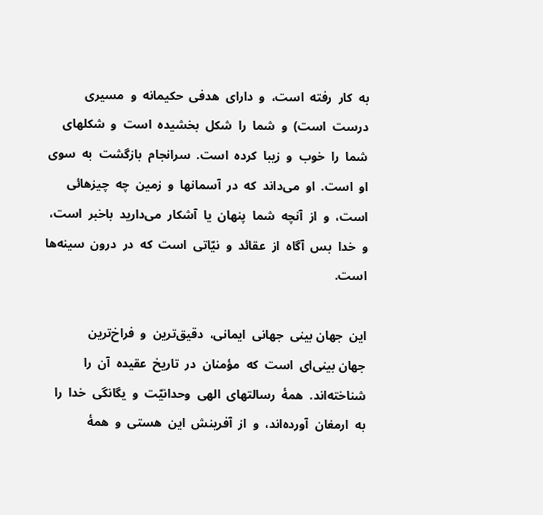به  کار  رفته  است‌،  و  دارای  هدفی  حکیمانه  و  مسیری  درست  است‌)  و  شما  را  شکل  بخشیده  است  و  شکلهای  شما  را  خوب  و  زیبا  کرده  است‌.  سرانجام  بازگشت  به  سوی  او  است‌.  او  می‌داند  که  در  آسمانها  و  زمین  چه  چیزهائی  است‌،  و  از  آنچه  شما  پنهان  یا  آشکار  می‌دارید  باخبر  است‌،  و  خدا  بس  آگاه  از  عقائد  و  نیّاتی  است  که  در  درون  سینه‌ها  است‌.

این  جهان‌ بینی  جهانی  ایمانی‌،  دقیق‌ترین  و  فراخ‌ترین  جهان ‌بینی‌ای  است  که  مؤمنان  در  تاریخ  عقیده  آن  را  شناخته‌اند.  همۀ  رسالتهای  الهی  وحدانیّت  و  یگانگی  خدا  را  به  ارمغان  آورده‌اند،  و  از  آفرینش  این  هستی  و  همۀ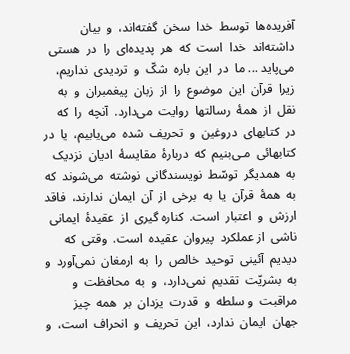آفریده‌ها  توسط  خدا  سخن‌  گفته‌اند،  و  بیان  داشته‌اند  خدا  است  ‌که  هر  پدیده‌ای  را  در  هستی  می‌پاید ... ما  در  این  باره  شکّ  و  تردیدی  نداریم‌،  زیرا  قرآن  این  موضوع  را  از  زبان  پیغمبران  و  به  نقل  از  همۀ  رسالتها  روایت  می‌دارد.  آنچه  را  که  در  کتابهای  دروغین  و  تحریف  شده  می‌یابیم‌،  یا  در کتابهائی  مـی‌بنیم  که  دربارۀ  مقایسۀ  ادیان  نزدیک  به  همدیگر  توسّط  نویسندگانی  نوشته  می‌شوند  که  به  همۀ  قرآن  یا  به  برخی  از  آن  ایمان  ندارند،  فاقد  ارزش  و  اعتبار  است‌.  کناره ‌گیری  از  عقیدۀ  ایمانی  ناشی  از عملکرد  پیروان  عقیده  است‌.  وقتی‌  که  دیدیم  آئینی  توحید  خالص  را  به  ارمغان  نمی‌آورد  و  به  بشریّت  تقدیم  نمی‌دارد،  و  به  محافظت  و  مراقبت  و سلطه  و  قدرت  یزدان  بر  همه  چیز  جهان  ایمان  ندارد،  این  تحریف  و  انحراف  است‌،  و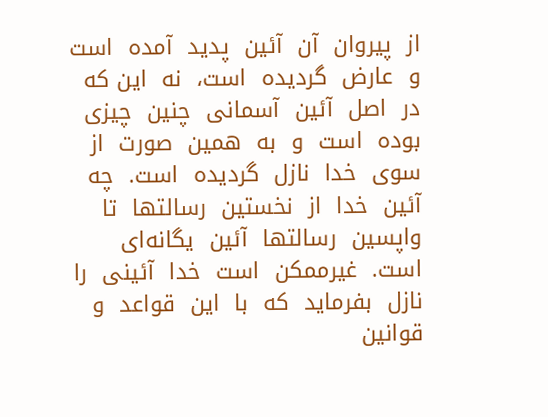از  پیروان  آن  آئین  پدید  آمده  است  و  عارض  ‌گردیده  است‌،  نه  این ‌که  در  اصل‌  آئین  آسمانی  چنین  چیزی  بو‌ده  است  و  به  همین  صورت  از  سوی  خدا  نازل‌  گردیده  است‌.  چه  آئین  خدا  از  نخستین  رسالتها  تا  واپسین  رسالتها  آئین  یگانه‌ای  است‌.  غیرممکن  است  خدا  آئینی  را  نازل  بفر‌ماید  که  با  این  قواعد  و  قوانین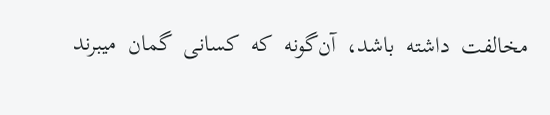مخالفت  داشته  باشد،  آن‌گونه‌  که‌  کسانی  گمان  میبرند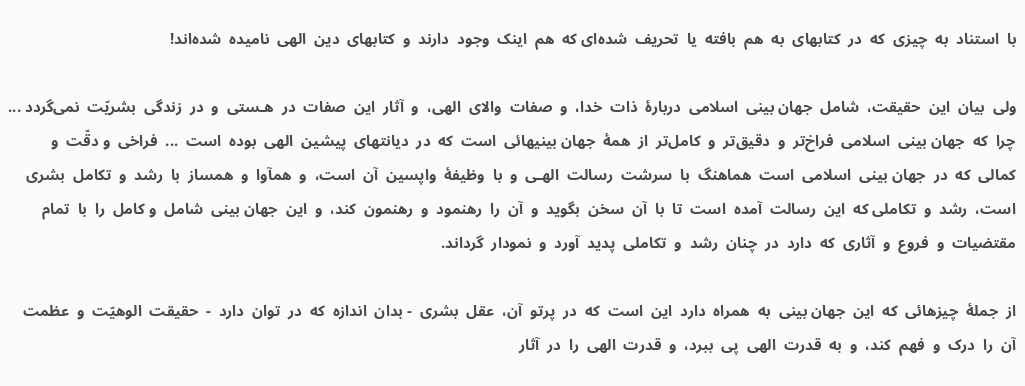با  استناد  به  چیزی‌  که  در  کتابهای  به  هم  بافته  یا  تحریف  شده‌ای ‌که  هم  اینک  وجود  دارند  و  کتابهای  دین  الهی  نامیده  شده‌اند!

ولی  بیان  این  حقیقت‌،  شامل  جهان ‌بینی  اسلامی  دربارۀ  ذات  خدا،  و  صفات  والای  الهی‌،  و  آثار  این  صفات  در  هـستی  و  در  زندگی  بشریّت  نمی‌گردد ... چرا  که  جهان ‌بینی  اسلامی  فراخ‌تر  و  دقیق‌تر  و  کامل‌تر  از  همۀ  جهان ‌بینیهائی  است‌  که  در  دیانتهای  پیشین  الهی  بوده  است  ...  فراخی  و دقّت  و  کمالی‌  که  در  جهان‌ بینی  اسلامی  است  هماهنگ  با  سرشت  رسالت  الهـی  و  با  وظیفۀ  واپسین  آن  است‌،  و  همآوا  و  همساز  با  رشد  و  تکامل  بشری  است‌،  رشد  و  تکاملی ‌که  این  رسالت  آمده  است  ‌تا  با  آن  سخن  بگوید  و  آن‌  را  رهنمود  و  رهنمون‌  کند،  و  این  جهان‌ بینی  شامل  و کامل  را  با  تمام   مقتضیات  و  فروع  و  آثاری‌  که  دارد  در  چنان  رشد  و  تکاملی  پدید  آورد  و  نمودار  گرداند.

از  جملۀ  چیزهائی  ‌که  این  جهان بینی  به  همراه  دارد  این  است  ‌که  در  پرتو  آن‌،  عقل  بشری  - بدان  اندازه‌  که  در  توان  دارد  -  حقیقت  الوهیّت  و  عظمت  آ‌ن  را  درک  و  فهم  کند،  و  به  قدرت  الهی  پی  ببرد،  و  قدرت  الهی  را  در  آثار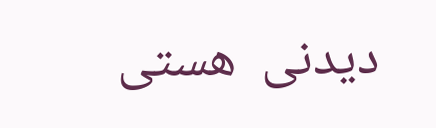دیدنی  هستی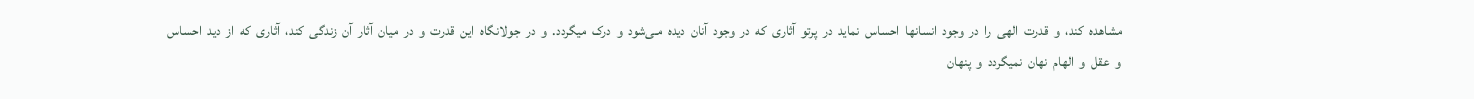مشاهده‌  کند،  و  قدرت  الهی  را  در  وجود  انسانها  احساس  نماید  در  پرتو  آثاری‌  که  در  وجود  آنان  دیده  مـی‌شود  و  درک  میگردد.  و  در  جولانگاه  این  قدرت  و  در  میان  آثار  آن  زندگی‌  کند،  آثاری‌  که  از  دید  احساس  و  عقل  و  الهام  نهان  نمیگردد  و  پنهان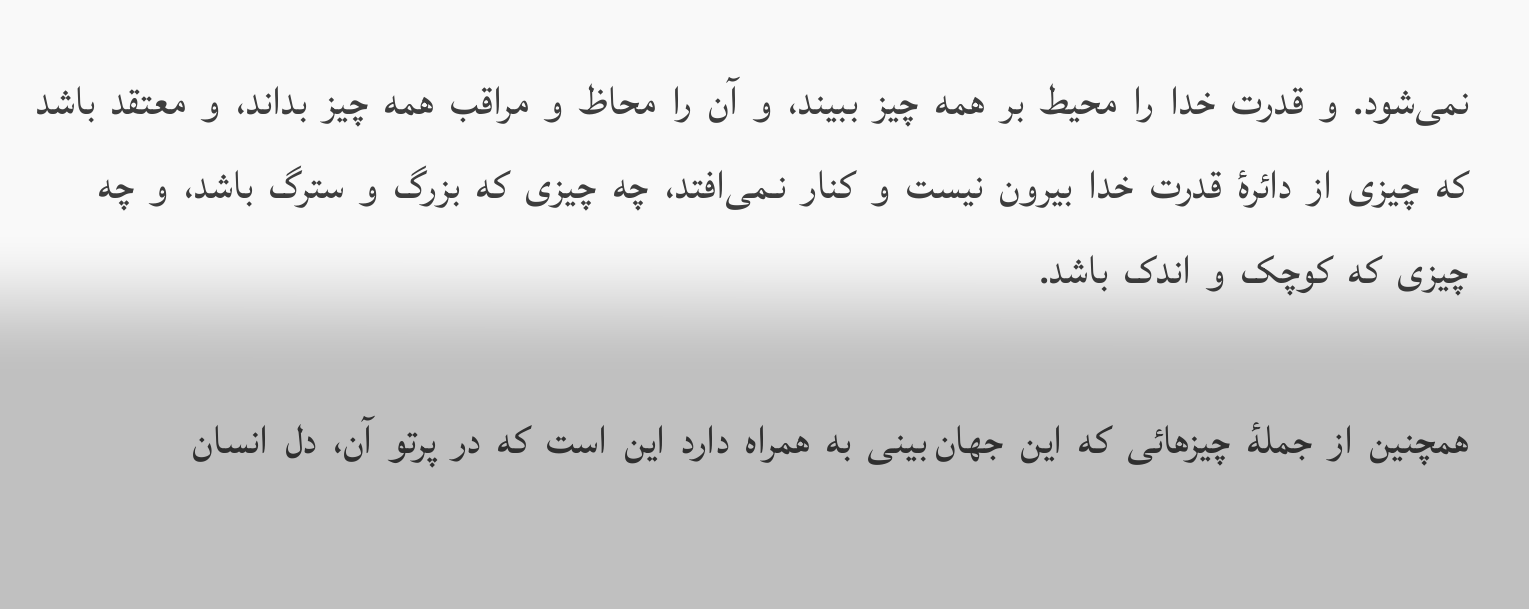نمی‌شود.  و  قدرت  خدا  را  محیط  بر  همه  چیز  ببیند،  و  آن  را  محاظ  و  مراقب  همه  چیز  بداند،  و  معتقد  باشد  که  چیزی  از  دائرۀ  قدرت  خدا  بیرون  نیست  و  کنار  نـمی‌افتد،  چه  چیزی  ‌که  بزرگ  و  سترگ  باشد،  و  چه  چیزی‌  که‌  کو‌چک  و  اندک  باشد.

همچنین  از  جملۀ  چیزهائی‌  که  این  جهان‌ بینی  به  همراه  دارد  این  است  ‌که  در  پرتو  آن‌،  دل  انسان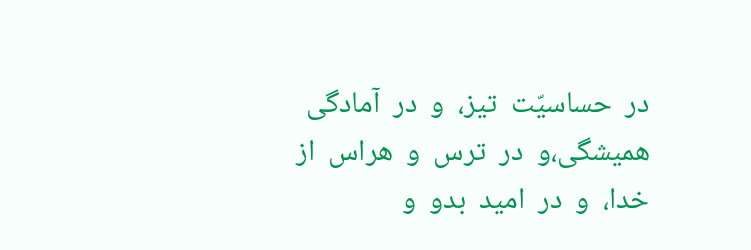در  حساسیّت  تیز،  و  در  آمادگی  همیشگی‌،‌و  در  ترس  و  هراس  از  خدا،  و  در  امید  بدو  و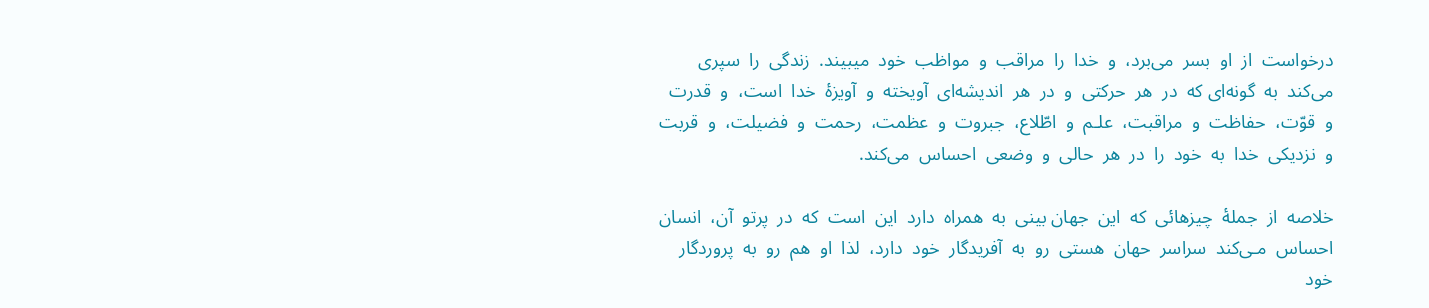درخواست  از  او  بسر  می‌برد،  و  خدا  را  مراقب  و  مواظب  خود  میبیند.  زندگی  را  سپری  می‌کند  به  ‌گو‌نه‌ای ‌که  در  هر  حرکتی  و  در  هر  اندیشه‌ای  آویخته  و  آویزۀ  خدا  است‌،  و  قدرت  و  قوّت‌،  حفاظت  و  مراقبت‌،  علـم  و  اطّلاع‌،‌  جبروت  و  عظمت‌،  رحمت  و  فضیلت‌،  و  قربت  و  نزدیکی  خدا  به  خود  را  در  هر  حالی  و  وضعی  احساس  می‌کند.

خلاصه  از  جملۀ  چیزهائی‌  که  این  جهان‌ بینی  به  همراه  دارد  این  است‌  که  در  پرتو  آن،  انسان  احساس  مـی‌کند  سراسر  حهان  هستی  رو  به  آفریدگار  خود  دارد،  لذا  او  هم  رو  به  ‌پروردگار  خود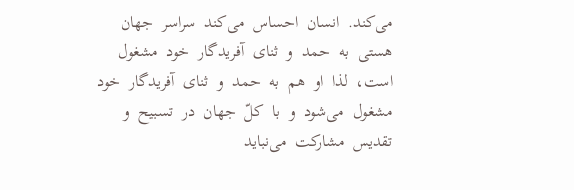می‌کند.  انسان  احساس  می‌کند  سراسر  جهان  هستی  به  حمد  و  ثنای  آفریدگار  خود  مشغو‌ل  است‌،  لذا  او  هم  به  حمد  و  ثنای  آفریدگار  خود  مشغول  می‌شود  و  با  کلّ  جهان  در  تسبیح  و  تقدیس  مشارکت  می‌نباید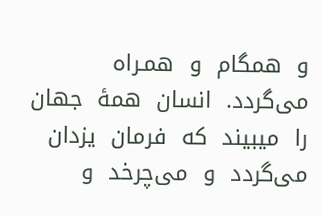و  همگام  و  همـراه  می‌گردد.  انسان  همۀ  جهان  را  میبیند  که  فرمان  یزدان  می‌گردد  و  می‌چرخد  و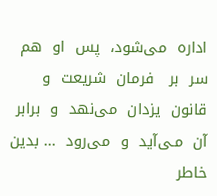اداره  می‌شود،  پس  او  هم  سر  بر   فرمان  شریعت  و  قانون  یزدان  می‌نهد  و  برابر  آن  مـی‌آید  و  می‌رود  ... بدین  خاطر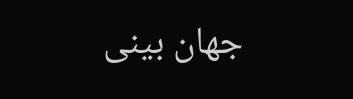جهان ‌بینی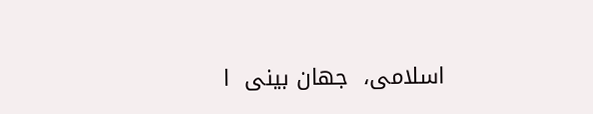اسلامی‌،  جهان ‌بینی  ا